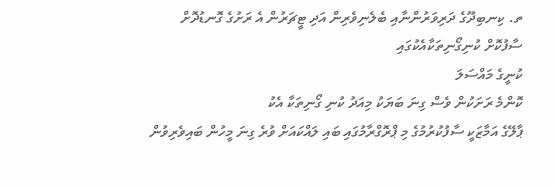ތ. ކިނބިދޫގެ ދަރިވަރުންނާއި ބެލެނިވެރިން އަދި ޓީޗަރުން އެ ރަށުގެ ގޮނޑުދޮށް ސާފުކޮށް ކުނިގޯނިތަކާއެކުގައި
ކުނީގެ މައްސަލަ
ކޮންމެ ރަށަކުން ވެސް ގިނަ ބަޔަކު މިއަދު ކުނި ގޯނިތަކާ އެކު
ޕާލޭގެ އަމާޒަކީ ސާފުކުރުމުގެ މި ޕްރޮގްރާމުގައި ބައި ލައްކައަށް ވުރެ ގިނަ މީހުން ބައިވެރިވުން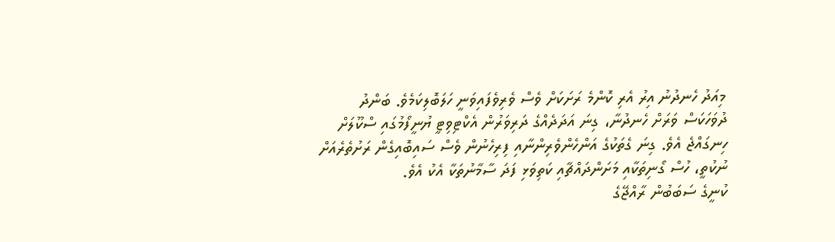މިއަދު ހެނދުނު އިރު އެރި ކޮންމެ ރަށަކަށް ވެސް ވެރިވެފައިވަނީ ހަލަބޮލިކަމެވެ. ބަންދު ދުވަހަކަސް ވަރަށް ހެނދުނާ، ގިނަ އަދަދެއްގެ ދަރިވަރުން އެކްޓިވިޓީ ޔުނީފޯމުގައި ސްކޫލަށް ހިނގައްޖެ އެވެ. ގިނަ ގެތަކުގެ އަންހެންވެރިންނާއި ފިރިހެނުން ވެސް ސައިބޮއިގެން ރަށުތެރެއަށް ނުކުތީ، ހުސް ގޯނިތަކާއި މަށަންދައްޗާއި ކަތިވަޅި ފަދަ ސާމާނުތަކާ އެކު އެވެ.
ކުނީގެ ސަބަބުން ރާއްޖޭގެ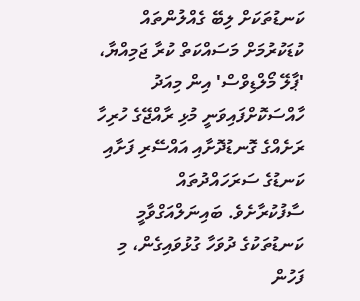ކަނޑުތަކަށް ލިބޭ ގެއްލުންތައް ކުޑަކުރުމަށް މަސައްކަތް ކުރާ ޖަމިއްޔާ، 'ޕާލޭ މޯލްޑިވްސް' އިން މިއަދު ހާއްސަކޮށްފައިވަނީ މުޅި ރާއްޖޭގެ ހުރިހާ ރަށެއްގެ ގޮނޑުދޮށާއި އައްސޭރި ފަށާއި ކަނޑުގެ ސަރަހައްދުތައް ސާފުކުރާށެވެ. ބައިނަލްއަގްވާމީ ކަނޑުތަކުގެ ދުވަހާ ގުޅުވައިގެން، މި ފަހުން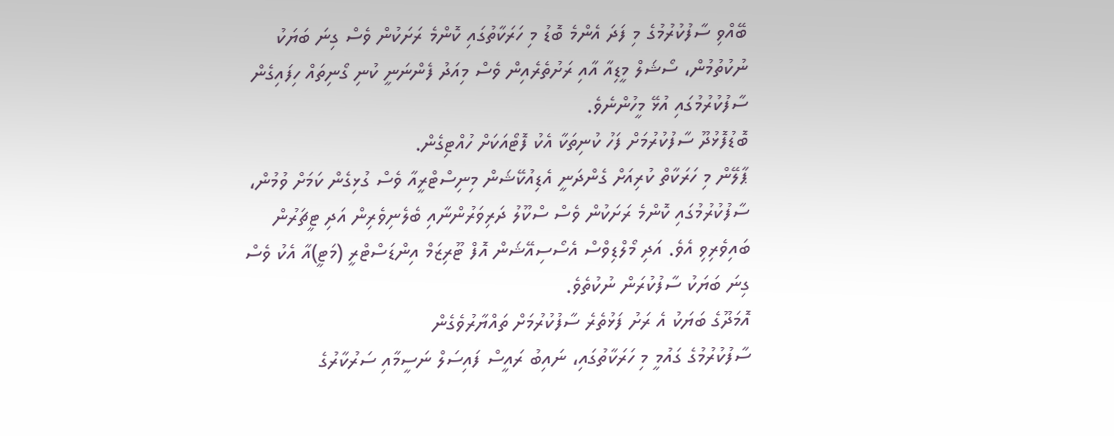ބޭއްވި ސާފުކުރުމުގެ މި ފަދަ އެންމެ ބޮޑު މި ހަރަކާތުގައި ކޮންމެ ރަށަކުން ވެސް ގިނަ ބަޔަކު ނުކުތުމުން، ސޯޝަލް މީޑިއާ އާއި ރަށުތެރެއިން ވެސް މިއަދު ފެންނަނީ ކުނި ގޯނިތައް ހިފައިގެން ސާފުކުރުމުގައި އުޅޭ މީހުންނެވެ.
ބޮޑުފޮޅުދޫ ސާފުކުރުމަށް ފަހު ކުނިތަކާ އެކު ފޮޓޯއަކަށް ހުއްޓިގެން.
ޕާލޭން މި ހަރަކާތް ކުރިއަށް ގެންދަނީ އެޑިއުކޭޝަން މިނިސްޓްރީއާ ވެސް ގުޅިގެން ކަމަށް ވުމުން، ސާފުކުރުމުގައި ކޮންމެ ރަށަކުން ވެސް ސްކޫލު ދަރިވަރުންނާއި ބެލެނިވެރިން އަދި ޓީޗަރުން ބައިވެރިވި އެވެ. އަދި މޯލްޑިވްސް އެސޯސިއޭޝަން އޮފް ޓޫރިޒަމް އިންޑަސްޓްރީ (މަޓީ)އާ އެކު ވެސް ގިނަ ބަޔަކު ސާފުކުރަން ނުކުތެވެ.
އޮމަދޫގެ ބަޔަކު އެ ރަށު ފަޅުތެރެ ސާފުކުރުމަށް ތައްޔާރުވެގެން
ސާފުކުރުމުގެ ގައުމީ މި ހަރަކާތުގައި، ނައިބު ރައީސް ފައިސަލް ނަސީމާއި ސަރުކާރުގެ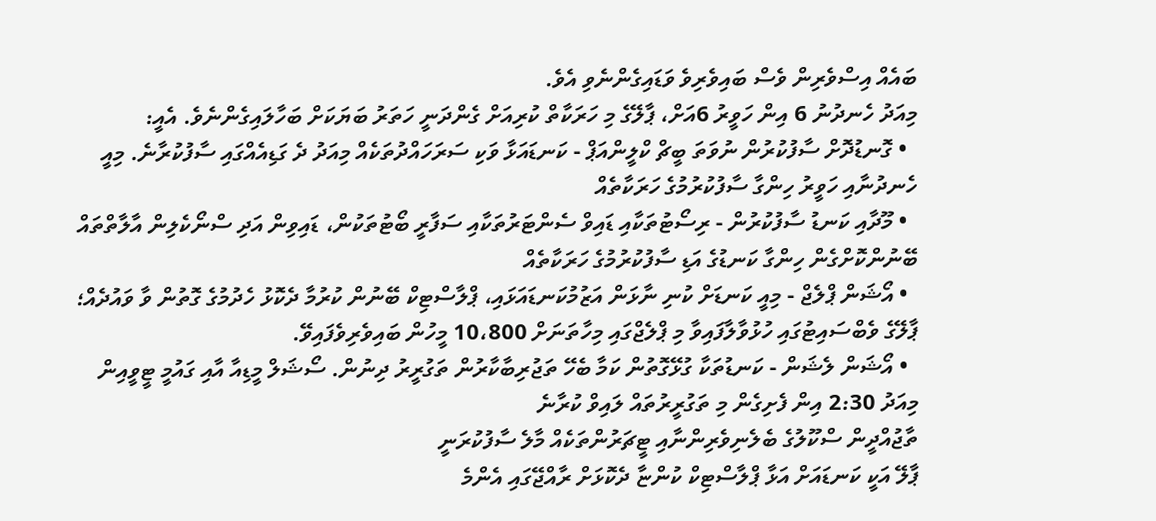ބައެއް އިސްވެރިން ވެސް ބައިވެރިވެ ވަޑައިގެންނެވި އެވެ.
މިއަދު ހެނދުނު 6 އިން ހަވީރު 6އަށް، ޕާލޭގެ މި ހަރަކާތް ކުރިއަށް ގެންދަނީ ހަތަރު ބަޔަކަށް ބަހާލައިގެންނެވެ. އެއީ:
  • ގޮނޑުދޮށް ސާފުކުރުން ނުވަތަ ބީޗް ކްލީންއަޕް - ކަނޑައަޅާ ވަކި ސަރަހައްދުތަކެއް މިއަދު ދެ ގަޑިއެއްގައި ސާފުކުރާނެ. މިއީ ހެނދުނާއި ހަވީރު ހިންގާ ސާފުކުރުމުގެ ހަރަކާތެއް
  • މޫދާއި ކަނޑު ސާފުކުރުން - ރިސޯޓުތަކާއި ޑައިވް ސެންޓަރުތަކާއި ސަފާރީ ބޯޓުތަކުން، ޑައިވިން އަދި ސްނޯކެލިން އާލާތްތައް ބޭނުންކޮށްގެން ހިންގާ ކަނޑުގެ އަޑި ސާފުކުރުމުގެ ހަރަކާތެއް
  • އޯޝަން ޕްލެޖް - މިއީ ކަނޑަށް ކުނި ނާޅަން އަޒުމުކަނޑައަޅައި، ޕްލާސްޓިކް ބޭނުން ކުރުމާ ދެކޮޅު ހެދުމުގެ ގޮތުން ވާ ވައުދެއް؛ ޕާލޭގެ ވެބްސައިޓުގައި ހުޅުވާލާފައިވާ މި ޕްލެޖްގައި މިހާތަނަށް 10،800 މީހުން ބައިވެރިވެފައިވޭ.
  • އޯޝަން ލެޝަން - ކަނޑުތަކާ ގުޅޭގޮތުން ކަމާ ބެހޭ ތަޖުރިބާކާރުން ތަގުރީރު ދިނުން. ސޯޝަލް މީޑިއާ އާއި ގައުމީ ޓީވީއިން މިއަދު 2:30 އިން ފެށިގެން މި ތަގުރީރުތައް ލައިވް ކުރާނެ
ތާޖުއްދީން ސްކޫލުގެ ބެލެނިވެރިންނާއި ޓީޗަރުންތަކެއް މާލެ ސާފުކުރަނީ
ޕާލޭ އަކީ ކަނޑައަށް އަޅާ ޕްލާސްޓިކް ކުންޏާ ދެކޮޅަށް ރާއްޖޭގައި އެންމެ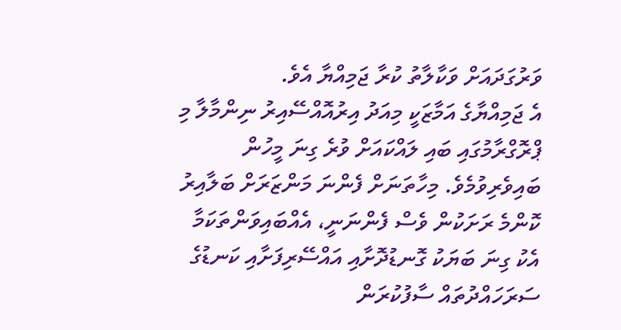ވަރުގަދައަށް ވަކާލާތު ކުރާ ޖަމިއްޔާ އެވެ.
އެ ޖަމިއްޔާގެ އަމާޒަކީ މިއަދު އިރުއޮއްސޭއިރު ނިންމާލާ މި ޕްރޮގްރާމުގައި ބައި ލައްކައަށް ވުރެ ގިނަ މީހުން ބައިވެރިވުމެވެ. މިހާތަނަށް ފެންނަ މަންޒަރަށް ބަލާއިރު ކޮންމެ ރަށަކުން ވެސް ފެންނަނީ، އެއްބައިވަންތަކަމާ އެކު ގިނަ ބަޔަކު ގޮނޑުދޮށާއި އައްސޭރިފަށާއި ކަނޑުގެ ސަރަހައްދުތައް ސާފުކުރަން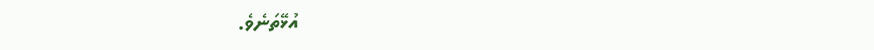އުޅޭތަނެވެ.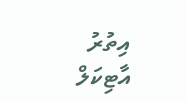އިތުރު އާޓިކަލް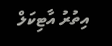އިތުރު އާޓިކަލް